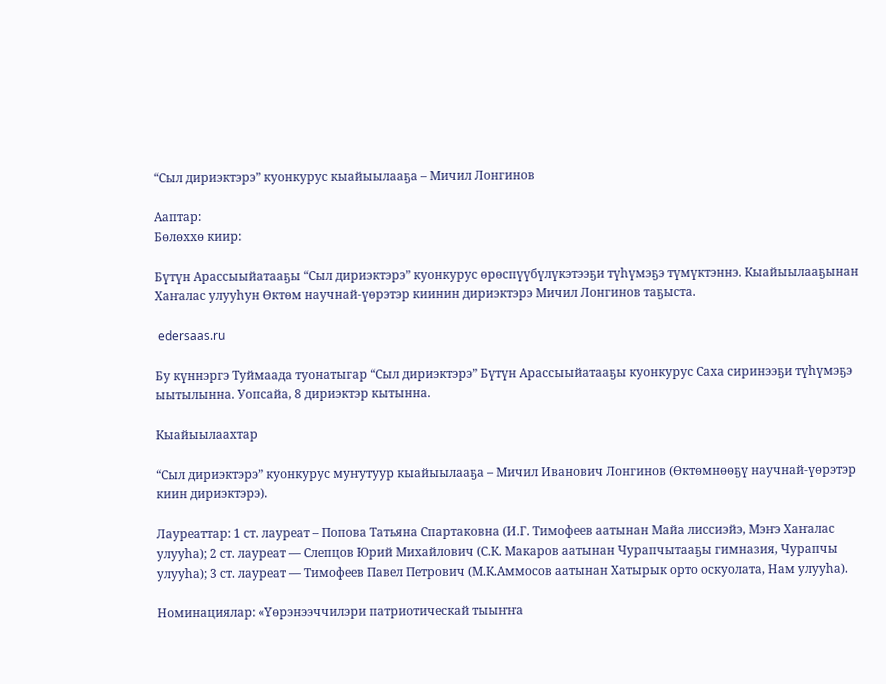“Сыл дириэктэрэ” куонкурус кыайыылааҕа – Мичил Лонгинов

Ааптар:
Бөлөххө киир:

Бүтүн Арассыыйатааҕы “Сыл дириэктэрэ” куонкурус өрөспүүбүлүкэтээҕи түһүмэҕэ түмүктэннэ. Кыайыылааҕынан Хаҥалас улууһун Өктөм научнай-үөрэтэр киинин дириэктэрэ Мичил Лонгинов таҕыста.

 edersaas.ru

Бу күннэргэ Туймаада туонатыгар “Сыл дириэктэрэ” Бүтүн Арассыыйатааҕы куонкурус Саха сиринээҕи түһүмэҕэ ыытылынна. Уопсайа, 8 дириэктэр кытынна.

Кыайыылаахтар

“Сыл дириэктэрэ” куонкурус муҥутуур кыайыылааҕа – Мичил Иванович Лонгинов (Өктөмнөөҕү научнай-үөрэтэр киин дириэктэрэ).

Лауреаттар: 1 ст. лауреат – Попова Татьяна Спартаковна (И.Г. Тимофеев аатынан Майа лиссиэйэ, Мэҥэ Хаҥалас улууһа); 2 ст. лауреат — Слепцов Юрий Михайлович (С.К. Макаров аатынан Чурапчытааҕы гимназия, Чурапчы улууһа); 3 ст. лауреат — Тимофеев Павел Петрович (М.К.Аммосов аатынан Хатырык орто оскуолата, Нам улууһа).

Номинациялар: «Үөрэнээччилэри патриотическай тыыҥҥа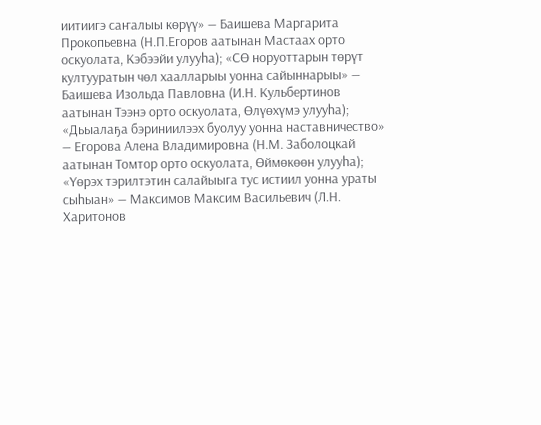иитиигэ саҥалыы көрүү» — Баишева Маргарита Прокопьевна (Н.П.Егоров аатынан Мастаах орто оскуолата, Кэбээйи улууһа); «СӨ норуоттарын төрүт култууратын чөл хаалларыы уонна сайыннарыы» — Баишева Изольда Павловна (И.Н. Кульбертинов аатынан Тээнэ орто оскуолата, Өлүөхүмэ улууһа); «Дьыалаҕа бэриниилээх буолуу уонна наставничество» — Егорова Алена Владимировна (Н.М. Заболоцкай аатынан Томтор орто оскуолата, Өймөкөөн улууһа); «Үөрэх тэрилтэтин салайыыга тус истиил уонна ураты сыһыан» — Максимов Максим Васильевич (Л.Н. Харитонов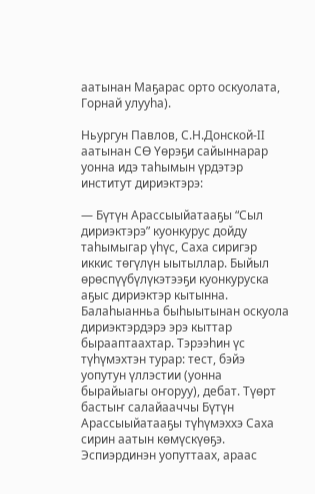аатынан Маҕарас орто оскуолата, Горнай улууһа).

Ньургун Павлов, С.Н.Донской-II  аатынан СӨ Үөрэҕи сайыннарар уонна идэ таһымын үрдэтэр институт дириэктэрэ:

— Бүтүн Арассыыйатааҕы “Сыл дириэктэрэ” куонкурус дойду таһымыгар үһүс, Саха сиригэр иккис төгүлүн ыытыллар. Быйыл өрөспүүбүлүкэтээҕи куонкуруска аҕыс дириэктэр кытынна. Балаһыанньа быһыытынан оскуола дириэктэрдэрэ эрэ кыттар бырааптаахтар. Тэрээһин үс түһүмэхтэн турар: тест, бэйэ уопутун үллэстии (уонна бырайыагы оҥоруу), дебат. Түөрт бастыҥ салайааччы Бүтүн Арассыыйатааҕы түһүмэххэ Саха сирин аатын көмүскүөҕэ. Эспиэрдинэн уопуттаах, араас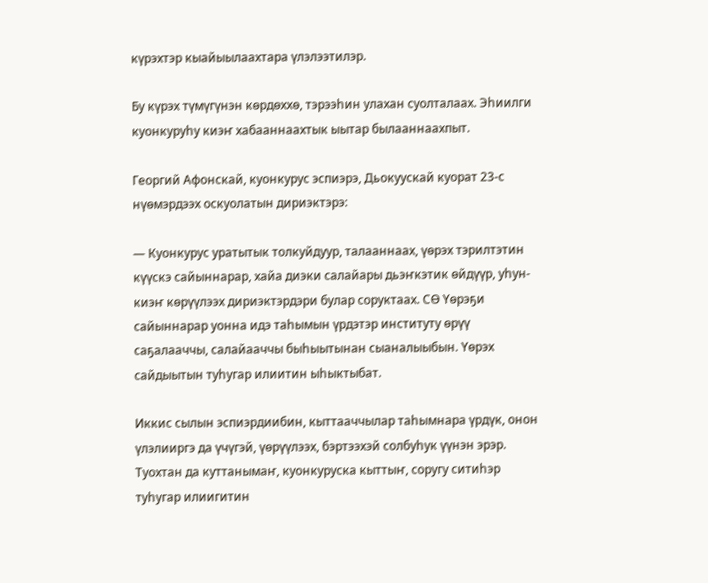күрэхтэр кыайыылаахтара үлэлээтилэр.

Бу күрэх түмүгүнэн көрдөххө, тэрээһин улахан суолталаах. Эһиилги куонкуруһу киэҥ хабааннаахтык ыытар былааннаахпыт.

Георгий Афонскай, куонкурус эспиэрэ, Дьокуускай куорат 23-с нүөмэрдээх оскуолатын дириэктэрэ:

— Куонкурус уратытык толкуйдуур, талааннаах, үөрэх тэрилтэтин күүскэ сайыннарар, хайа диэки салайары дьэҥкэтик өйдүүр, уһун-киэҥ көрүүлээх дириэктэрдэри булар соруктаах. СӨ Үөрэҕи сайыннарар уонна идэ таһымын үрдэтэр институту өрүү саҕалааччы, салайааччы быһыытынан сыаналыыбын. Үөрэх сайдыытын туһугар илиитин ыһыктыбат.

Иккис сылын эспиэрдиибин, кыттааччылар таһымнара үрдүк, онон үлэлииргэ да үчүгэй, үөрүүлээх, бэртээхэй солбуһук үүнэн эрэр. Туохтан да куттанымаҥ, куонкуруска кыттыҥ, соругу ситиһэр туһугар илиигитин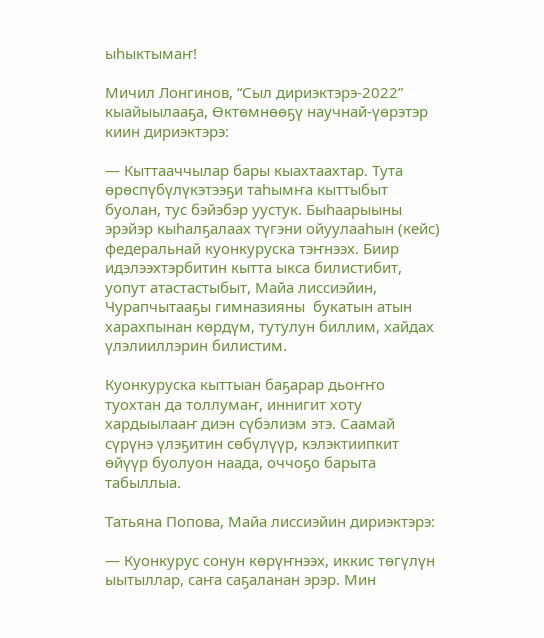ыһыктымаҥ!

Мичил Лонгинов, “Сыл дириэктэрэ-2022” кыайыылааҕа, Өктөмнөөҕү научнай-үөрэтэр киин дириэктэрэ:

— Кыттааччылар бары кыахтаахтар. Тута өрөспүбүлүкэтээҕи таһымҥа кыттыбыт буолан, тус бэйэбэр уустук. Быһаарыыны эрэйэр кыһалҕалаах түгэни ойуулааһын (кейс) федеральнай куонкуруска тэҥнээх. Биир идэлээхтэрбитин кытта ыкса билистибит, уопут атастастыбыт, Майа лиссиэйин, Чурапчытааҕы гимназияны  букатын атын харахпынан көрдүм, тутулун биллим, хайдах үлэлииллэрин билистим.

Куонкуруска кыттыан баҕарар дьоҥҥо туохтан да толлумаҥ, иннигит хоту хардыылааҥ диэн сүбэлиэм этэ. Саамай сүрүнэ үлэҕитин сөбүлүүр, кэлэктиипкит өйүүр буолуон наада, оччоҕо барыта табыллыа.

Татьяна Попова, Майа лиссиэйин дириэктэрэ:

— Куонкурус сонун көрүҥнээх, иккис төгүлүн ыытыллар, саҥа саҕаланан эрэр. Мин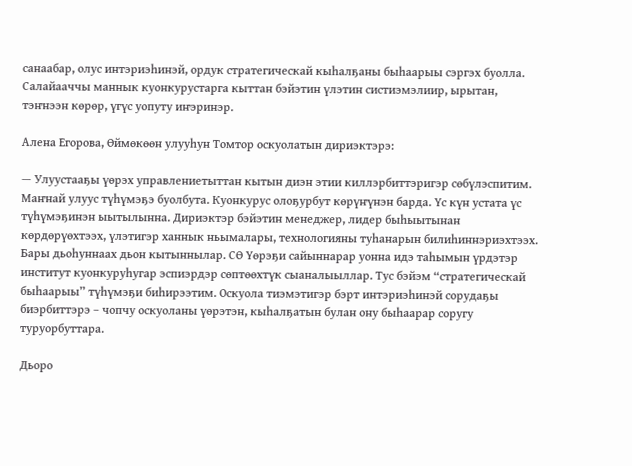санаабар, олус интэриэһинэй, ордук стратегическай кыһалҕаны быһаарыы сэргэх буолла. Салайааччы маннык куонкурустарга кыттан бэйэтин үлэтин систиэмэлиир, ырытан, тэҥнээн көрөр, үгүс уопуту иҥэринэр.

Алена Егорова, Өймөкөөн улууһун Томтор оскуолатын дириэктэрэ:

— Улуустааҕы үөрэх управлениетыттан кытын диэн этии киллэрбиттэригэр сөбүлэспитим. Маҥнай улуус түһүмэҕэ буолбута. Куонкурус олоҕурбут көрүҥүнэн барда. Үс күн устата үс түһүмэҕинэн ыытылынна. Дириэктэр бэйэтин менеджер, лидер быһыытынан көрдөрүөхтээх, үлэтигэр ханнык ньымалары, технологияны туһанарын билиһиннэриэхтээх. Бары дьоһуннаах дьон кытыннылар. СӨ Үөрэҕи сайыннарар уонна идэ таһымын үрдэтэр институт куонкуруһугар эспиэрдэр сөптөөхтүк сыаналыыллар. Тус бэйэм “стратегическай быһаарыы” түһүмэҕи биһирээтим. Оскуола тиэмэтигэр бэрт интэриэһинэй сорудаҕы биэрбиттэрэ – чопчу оскуоланы үөрэтэн, кыһалҕатын булан ону быһаарар соругу туруорбуттара.

Дьоро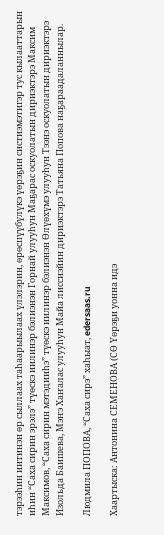тэрээһин иитинэн өр сыллаах таһаарыылаах үлэлэрин, өрөспүүбүлүкэ үөрэҕин систиэмэтигэр тус кылааттарын иһин “Саха сирин эрэлэ” түөскэ иилинэр бэлиэнэн Горнай улууһун Маҕарас оскуолатын дириэктэрэ Максим Максимов, “Саха сирин мэтэдииһэ” түөскэ иилинэр бэлиэнэн Өлүөхүмэ улууһун Тээнэ оскуолатын дириэктэрэ Изольда Баишева, Мэҥэ Хаҥалас улууһун Майа лиссиэйин дириэктэрэ Татьяна Попова наҕараадаланнылар.

Людмила ПОПОВА, “Саха сирэ” хаһыат, edersaas.ru

Хаартыска: Антонина СЕМЕНОВА (СӨ Үөрэҕи уонна идэ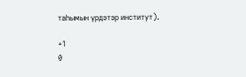таһымын үрдэтэр институт).

+1
0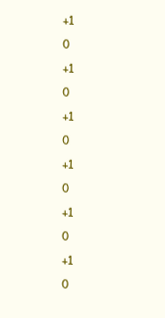+1
0
+1
0
+1
0
+1
0
+1
0
+1
0